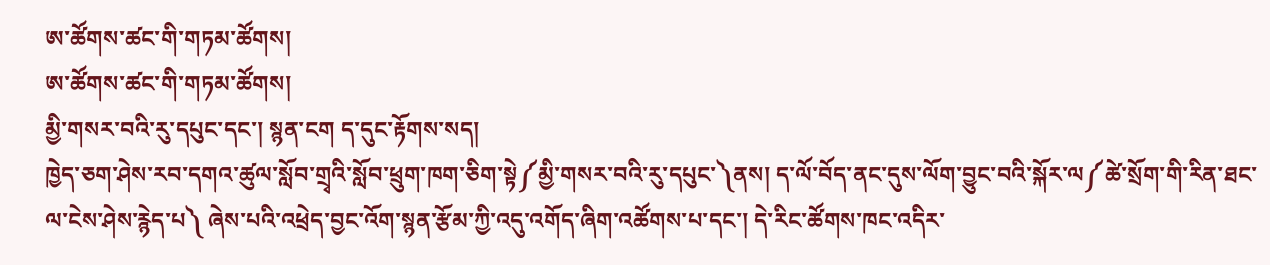ཨ་ཚོགས་ཚང་གི་གཏམ་ཚོགས།
ཨ་ཚོགས་ཚང་གི་གཏམ་ཚོགས།
མྱི་གསར་བའི་རུ་དཔུང་དང་། སྙན་ངག ད་དུང་རྟོགས་སད།
ཁྱེད་ཅག་ཤེས་རབ་དགའ་ཚུལ་སློབ་གྲྭའི་སློབ་ཕྲུག་ཁག་ཅིག་སྟེ༼མྱི་གསར་བའི་རུ་དཔུང་༽ནས། ད་ལོ་བོད་ནང་དུས་ལོག་བྱུང་བའི་སྐོར་ལ༼ཚེ་སྲོག་གི་རིན་ཐང་ལ་ངེས་ཤེས་རྙེད་པ༽ ཞེས་པའི་འཕྲེད་བྱང་འོག་སྙན་རྩོམ་ཀྱི་འདུ་འགོད་ཞིག་འཚོགས་པ་དང་། དེ་རིང་ཚོགས་ཁང་འདིར་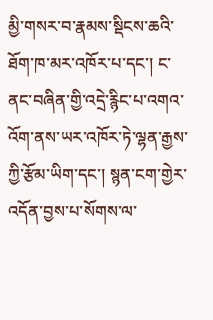མྱི་གསར་བ་རྣམས་སྡིངས་ཆའི་ཐོག་ཁ་མར་འཁོར་པ་དང་། ང་ནང་བཞིན་གྱི་འདྲེ་རྙིང་པ་འགའ་འོག་ནས་ཡར་འཁོར་ཏེ་ལྷན་རྒྱས་ཀྱི་རྩོམ་ཡིག་དང་། སྙན་ངག་གྱེར་འདོན་བྱས་པ་སོགས་ལ་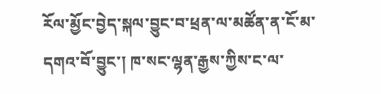རོལ་མྱོང་བྱེད་སྐལ་བྱུང་བ་ཕྲན་ལ་མཚོན་ན་ངོ་མ་དགའ་བོ་བྱུང་། ཁ་སང་ལྷན་རྒྱས་ཀྱིས་ང་ལ་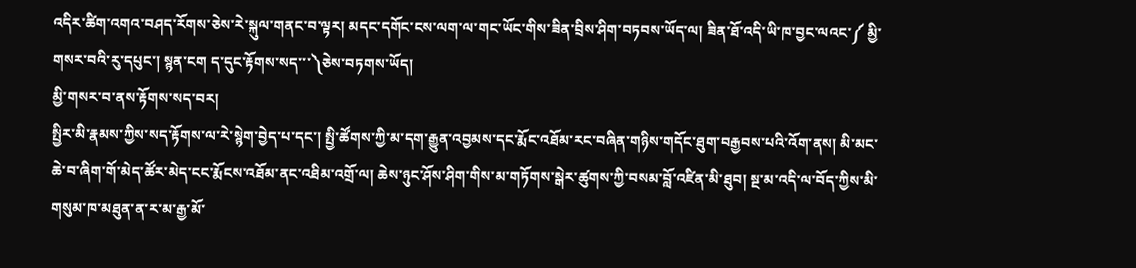འདིར་ཚིག་འགའ་བཤད་རོགས་ཅེས་རེ་སྐུལ་གནང་བ་ལྟར། མདང་དགོང་ངས་ལག་ལ་གང་ཡོང་གིས་ཟིན་བྲིས་ཤིག་བཏབས་ཡོད་ལ། ཟིན་ཐོ་འདི་ཡི་ཁ་བྱང་ལའང་༼ མྱི་གསར་བའི་རུ་དཔུང་། སྙན་ངག ད་དུང་རྟོགས་སད་་་༽ཅེས་བཏགས་ཡོད།
མྱི་གསར་བ་ནས་རྟོགས་སད་བར།
སྤྱིར་མི་རྣམས་ཀྱིས་སད་རྟོགས་ལ་རེ་སྙེག་བྱེད་པ་དང་། སྤྱི་ཚོགས་ཀྱི་མ་དག་རྒྱུན་འབྱམས་དང་རྨོང་འཐོམ་རང་བཞིན་གཉིས་གདོང་ཐུག་བརྒྱབས་པའི་འོག་ནས། མི་མང་ཆེ་བ་ཞིག་གོ་མེད་ཚོར་མེད་ངང་རྨོངས་འཐོམ་ནང་འཐིམ་འགྲོ་ལ། ཆེས་ཉུང་ཤོས་ཤིག་གིས་མ་གཏོགས་སྒེར་ཚུགས་ཀྱི་བསམ་བློ་འཛིན་མི་ཐུབ། སྔ་མ་འདི་ལ་བོད་ཀྱིས་མི་གསུམ་ཁ་མཐུན་ན་ར་མ་རྒྱ་མོ་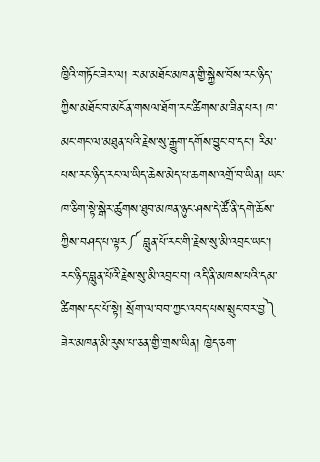ཁྱིའི་གཏོང་ཟེར་ལ། ར་མ་མཐོང་མཁན་གྱི་སྐྱེས་བོས་རང་ཉིད་ཀྱིས་མཐོང་བ་མངོན་གསལ་ཐོག་རང་ཚིགས་མ་ཟིན་པར། ཁ་མང་གང་ལ་མཐུན་པའི་རྗེས་སུ་རྒྱུག་དགོས་བྱུང་བ་དང་། རིམ་པས་རང་ཉིད་རང་ལ་ཡིད་ཆེས་མེད་པ་ཆགས་འགྲོ་བ་ཡིན། ཡང་ཁ་ཅིག་སྟེ་སྒེར་ཚུགས་ཐུབ་མཁན་ཉུང་ཤས་དེ་ཚོ་ནི་དགེ་ཆོས་ཀྱིས་བཤད་པ་ལྟར༼ བླུན་པོ་རང་གི་རྗེས་སུ་མི་འབྲང་ཡང་། རང་ཉིད་བླུན་པོའི་རྗེས་སུ་མི་འབྲང་བ། འདི་ནི་མཁས་པའི་དམ་ཚིགས་དང་པོ་སྟེ། སྲོག་ལ་བབ་ཀྱང་འབད་པས་སྲུང་བར་བྱ༽ ཟེར་མཁན་མི་རུས་པ་ཅན་གྱི་གྲས་ཡིན། ཁྱེད་ཅག་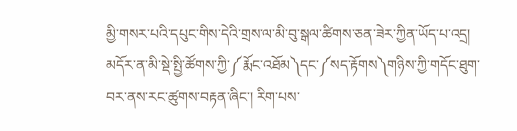མྱི་གསར་པའི་དཔུང་གིས་དེའི་གྲས་ལ་མི་བུ་སྒལ་ཚིགས་ཅན་ཟེར་ཀྱིན་ཡོད་པ་འདྲ། མདོར་ན་མི་སྡེ་སྤྱི་ཚོགས་ཀྱི་༼རྨོང་འཐོམ༽དང་༼སད་རྟོགས༽གཉིས་ཀྱི་གདོང་ཐུག་བར་ནས་རང་ཚུགས་བརྟན་ཞིང་། རིག་པས་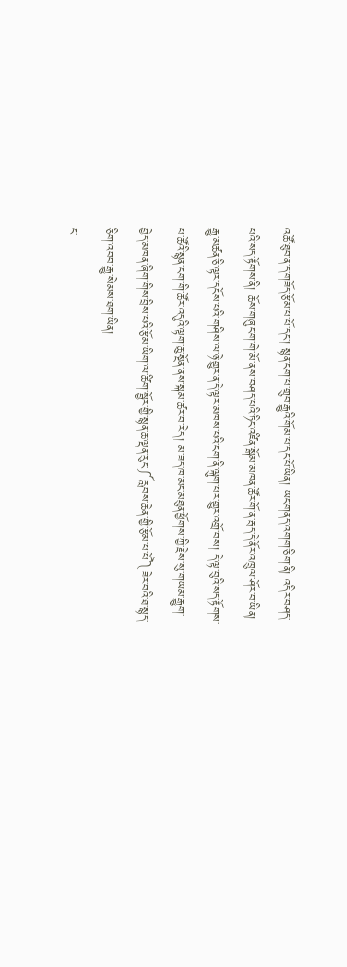འཚོ་ཐུབ་ན་ད་གཟོད་རྩོམ་པ་པོ་དང་། སྙན་ངག་པ་གྲུབ་རྒྱུའི་གོམ་པ་དང་པོ་ཡིན། ཡང་གནད་འགག་ཅིག་ནི། འདིར་བཤད་པའི་སད་རྟོགས་ནི། ཆོས་གཞུང་ག་གེ་མོ་ནས་བཤད་པའི་ཏིང་འཛིན་སྒོམ་མཁན་ཚོར་གོ་ན་རྦད་དེ་ནོར་འཁྲུལ་ཤོར་བ་ཡིན། རྒྱུ་མཚན་ཅི་ལྟར་དངོས་པའི་གཤིས་ལ་ཉེ་གྱུར་ན་དེ་ལྟར་མཁས་པའི་ངག་ནི་ལྐུག་པར་གྱུར་འགྲོ་བས། དེ་ལྟ་བུའི་སད་རྟོགས་པ་ཚོའི་སྙན་ངག་གི་ཚོར་འདུའི་ལྟག་ཆུ་སྔོན་ནས་སྐམ་ཚར་བ་རེད། མ་ཟད་ཁ་མང་མཐུན་ཕྱོགས་ཀྱི་རྗེས་སུ་གཡམ་རྒྱུག་བྱེད་མཁན་ཞིག་གིས་བྲིས་པའི་རྩོམ་ཡིག་ལ་ཚིག་སྦྱོར་གྱི་སྙན་ཆ་ལྡན་རུང་༼རླབས་ཆེན་གྱི་རྩོམ་པ་པོ༽ཟེར་བའི་ཐ་སྙད་ཅིག་འབབ་རྒྱུ་སེམས་ཐག་ཡིན།
ང་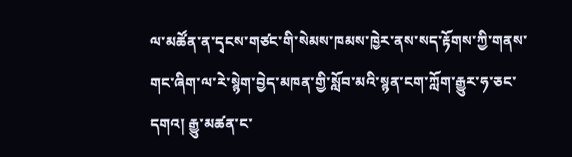ལ་མཚོན་ན་དྭངས་གཙང་གི་སེམས་ཁམས་ཁྱེར་ནས་སད་རྟོགས་ཀྱི་གནས་གང་ཞིག་ལ་རེ་སྙེག་བྱེད་མཁན་གྱི་སློབ་མའི་སྙན་ངག་ཀློག་རྒྱུར་ཧ་ཅང་དགའ། རྒྱུ་མཚན་ང་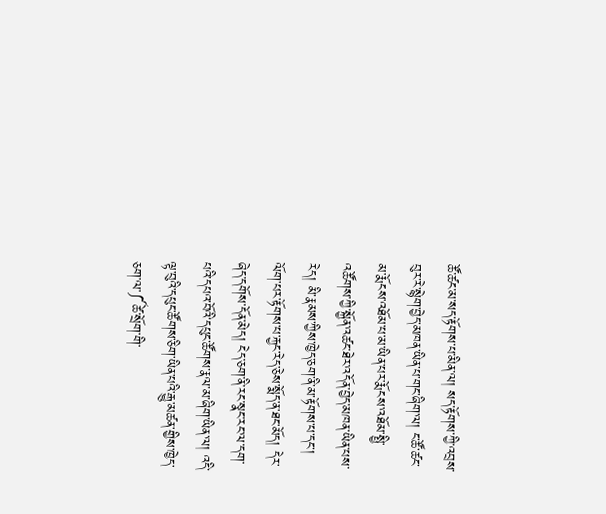ཚོ་ཚང་མ་སད་རྟོགས་པ་མིན་ལ། སད་རྟོགས་ཀྱི་འབྲས་བུར་རེ་སྙེག་བྱེད་མཁན་ཡིན་པ་གང་ཞིག་ལ། ང་ཚོ་ཚང་མ་རྨོངས་འཐོམ་པ་མ་ཡིན་པར་རྨོངས་འཐོམ་སྤྱི་འཚོགས་ཀྱི་སྐྱོན་འཚང་ཐེར་འདོན་བྱེད་མཁན་ཡིན་པས་རེད། མི་རྣམས་ཀྱིས་ཁྱེད་ཅག་ནི་མ་རྟོགས་པ་དང་། ལོག་པར་རྟོགས་པ་རྐྱང་རེད་ཅེས་སྨོད་ན་ཐང་མོད། དེར་ཞེད་དགོས་དོན་མེད། ངེད་ཅག་ནི་རང་སྣང་རང་ལ་དག་པའི་དཔའ་བོའི་དཔུང་ཚོགས་རྣལ་མ་ཞིག་ཡིན་ལ། འདི་ལྟ་བུའི་དཔུང་ཚོགས་ཅིག་ཡིན་པའི་རྒྱུ་མཚན་གྱིས་ཁྱེད་ཅག་ལ་༼ཚེ་སྲོག་གི་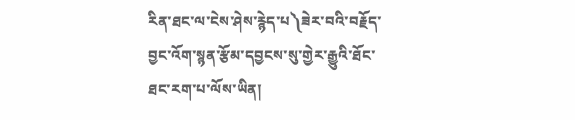རིན་ཐང་ལ་ངེས་ཤེས་རྙེད་པ༽ཟེར་བའི་བརྗོད་བྱང་འོག་སྙན་རྩོམ་དབྱངས་སུ་གྱེར་རྒྱུའི་ཐོང་ཐང་རག་པ་ལོས་ཡིན།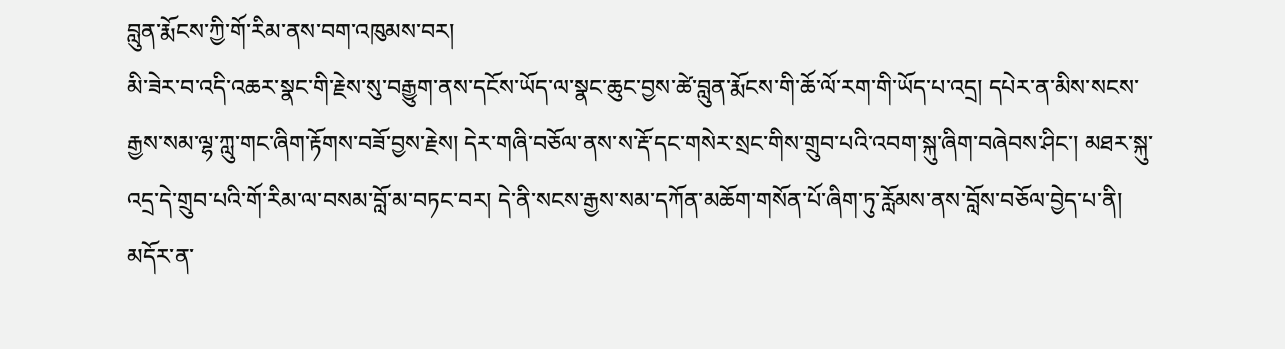བླུན་རྨོངས་ཀྱི་གོ་རིམ་ནས་བག་འཁུམས་བར།
མི་ཟེར་བ་འདི་འཆར་སྣང་གི་རྗེས་སུ་བརྒྱུག་ནས་དངོས་ཡོད་ལ་སྣང་ཆུང་བྱས་ཚེ་བླུན་རྨོངས་གི་ཆོ་ལོ་རག་གི་ཡོད་པ་འདྲ། དཔེར་ན་མིས་སངས་རྒྱས་སམ་ལྷ་ཀླུ་གང་ཞིག་རྟོགས་བཟོ་བྱས་རྗེས། དེར་གཞི་བཅོལ་ནས་ས་རྡོ་དང་གསེར་སྲང་གིས་གྲུབ་པའི་འབག་སྐུ་ཞིག་བཞེབས་ཤིང་། མཐར་སྐུ་འདྲ་དེ་གྲུབ་པའི་གོ་རིམ་ལ་བསམ་བློ་མ་བཏང་བར། དེ་ནི་སངས་རྒྱས་སམ་དཀོན་མཆོག་གསོན་པོ་ཞིག་ཏུ་རློམས་ནས་བློས་བཅོལ་བྱེད་པ་ནི། མདོར་ན་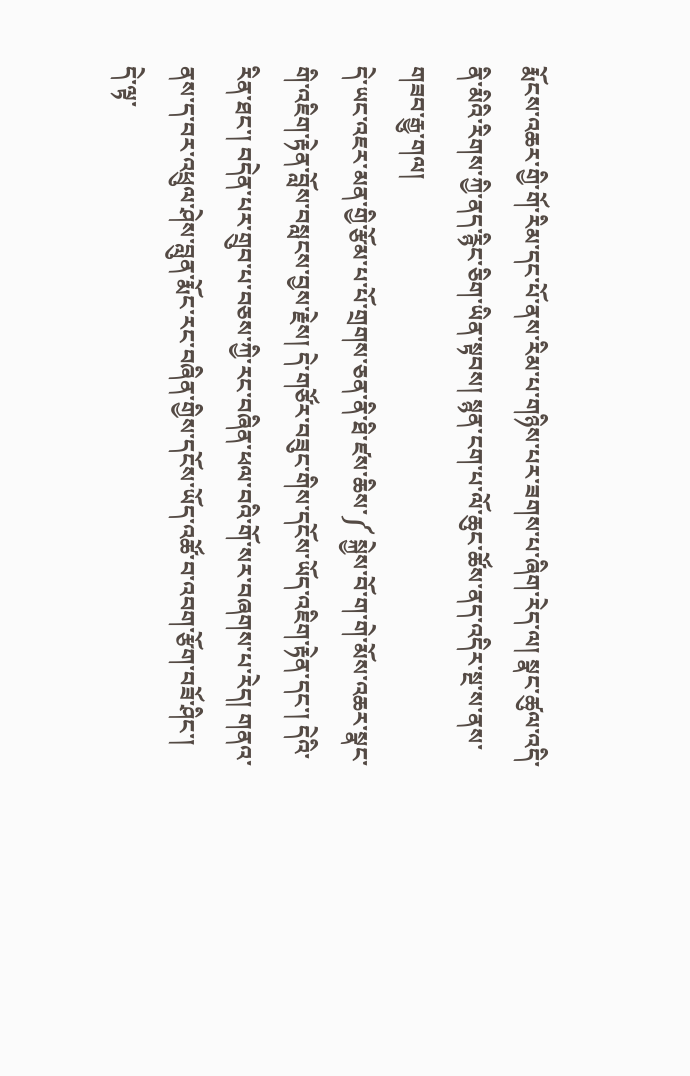རྨོངས་འཆར་གྱི་གོ་རིམ་དང་པོ་ནས་རིམ་པ་གཉིས་པར་ཟགས་པ་ཞིག་རེད་ལ། སྣང་ཚུལ་འདི་ནི་མིའི་རིགས་ཀྱི་ནད་རྙིང་ཅིག་ཡིན་སྟབས། སྙན་ངག་པ་ལོ་ཆུང་ཚོས་ནད་འདིར་སྔ་ས་ནས་གཟབ་རྒྱུ་གལ།
དེ་ཡང་འཇར་མན་གྱི་རྩོམ་པ་པོ་གྲགས་ཅན་ནི་ཐི་ཛས་ཆིས་༼ སྐྱེས་བོ་ག་གེ་མོས་འཆར་སྣང་གི་འཇིག་རྟེན་བློས་བསླངས་བྱས་རྗེས། དེ་གཙོར་བཟུང་གིས་དངོས་ཡོད་འཇིག་རྟེན་དང་། དེའི་རིན་ཐང་། བདེན་པར་གྲུབ་པ་བཅས་ཀྱི་རང་བཞིན་ཕལ་བའི་གོ་སར་བཞགས་པ་རེད། གནའ་ནས་ད་བར་འཕྲུལ་ཤེས་བླུན་རྨོང་རང་བཞིན་གྱིས་དངོས་ཡོད་འཚོ་བ་འབག་རྩོག་བཟོ་ཤིང་། དེ་ལྟ་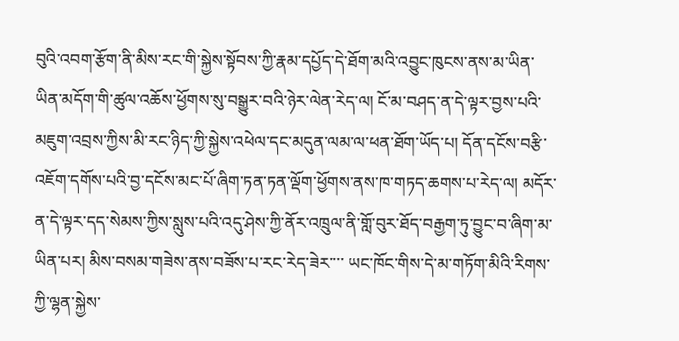བུའི་འབག་རྩོག་ནི་མིས་རང་གི་སྐྱེས་སྟོབས་ཀྱི་རྣམ་དཔྱོད་དེ་ཐོག་མའི་འབྱུང་ཁུངས་ནས་མ་ཡིན་ཡིན་མདོག་གི་ཚུལ་འཆོས་ཕྱོགས་སུ་བསྒྱུར་བའི་ཉེར་ལེན་རེད་ལ། ངོ་མ་བཤད་ན་དེ་ལྟར་བྱས་པའི་མཇུག་འབྲས་ཀྱིས་མི་རང་ཉིད་ཀྱི་སྐྱེས་འཕེལ་དང་མདུན་ལམ་ལ་ཕན་ཐོག་ཡོད་པ། དོན་དངོས་བརྩི་འཇོག་དགོས་པའི་བྱ་དངོས་མང་པོ་ཞིག་ཏན་ཏན་ལྡོག་ཕྱོགས་ནས་ཁ་གཏད་ཆགས་པ་རེད་ལ། མདོར་ན་དེ་ལྟར་དད་སེམས་ཀྱིས་སླུས་པའི་འདུ་ཤེས་ཀྱི་ནོར་འཁྲུལ་ནི་གློ་བུར་ཐོད་བརྒྱག་ཏུ་བྱུང་བ་ཞིག་མ་ཡིན་པར། མིས་བསམ་གཟེས་ནས་བཟོས་པ་རང་རེད་ཟེར་་་་ ཡང་ཁོང་གིས་དེ་མ་གཏོག་མིའི་རིགས་ཀྱི་ལྷན་སྐྱེས་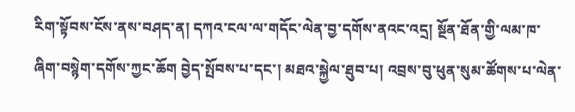རིག་སྟོབས་ངོས་ནས་བཤད་ན། དཀའ་ངལ་ལ་གདོང་ལེན་བྱ་དགོས་ནའང་འདྲ། སྔོན་ཐོན་གྱི་ལམ་ཁ་ཞིག་བསྙེག་དགོས་ཀྱང་ཆོག བྱེད་སྤོབས་པ་དང་། མཐའ་སྐྱེལ་ཐུབ་པ། འབྲས་བུ་ཕུན་སུམ་ཚོགས་པ་ལེན་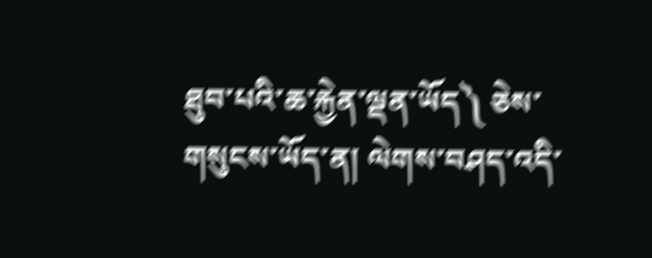ཐུབ་པའི་ཆ་རྐྱེན་ལྡན་ཡོད༽ ཅེས་གསུངས་ཡོད་ན། ལེགས་བཤད་འདི་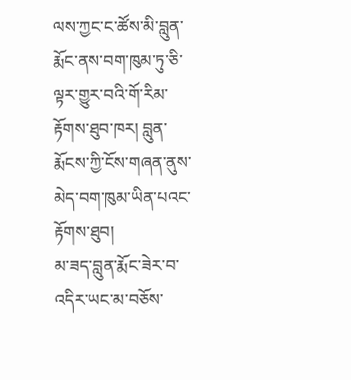ལས་ཀྱང་ང་ཚོས་མི་བླུན་རྨོང་ནས་བག་ཁུམ་ཏུ་ཅི་ལྟར་གྱུར་བའི་གོ་རིམ་རྟོགས་ཐུབ་ཁར། བླུན་རྨོངས་ཀྱི་ངོས་གཞན་ནུས་མེད་བག་ཁུམ་ཡིན་པའང་རྟོགས་ཐུབ།
མ་ཟད་བླུན་རྨོང་ཟེར་བ་འདིར་ཡང་མ་བཅོས་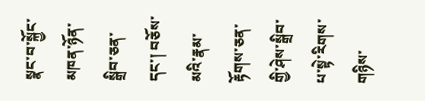སྣང་བ་སྐྱོང་མཁན་ཉོན་སྒྲིབ་ཅན་དང་། བཅོས་མའི་རྣམ་རྟོགས་ཅན་གྱི་ཤེས་སྒྲིབ་པ་སྟེ་རིགས་གཉིས་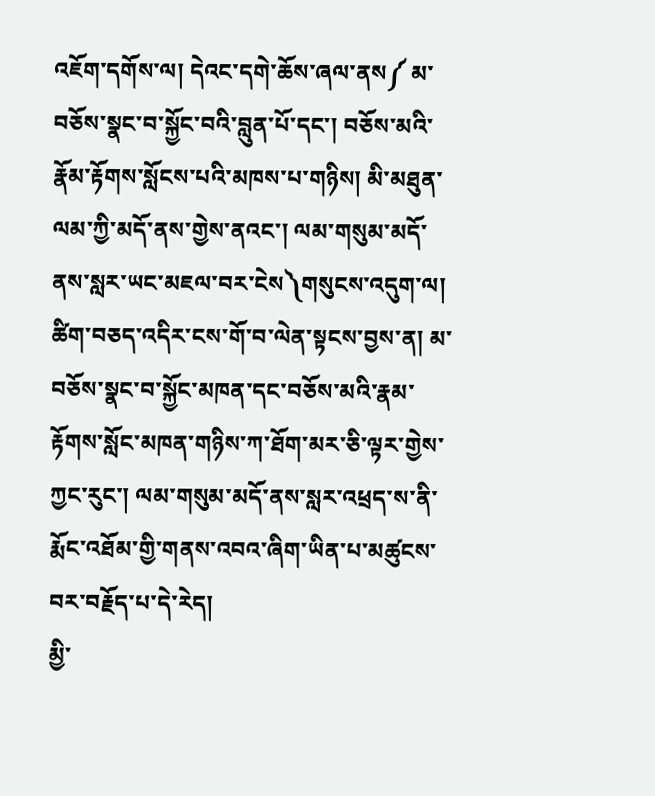འཇོག་དགོས་ལ། དེའང་དགེ་ཆོས་ཞལ་ནས༼ མ་བཅོས་སྣང་བ་སྐྱོང་བའི་བླུན་པོ་དང་། བཅོས་མའི་རྣོམ་རྟོགས་སློངས་པའི་མཁས་པ་གཉིས། མི་མཐུན་ལམ་ཀྱི་མདོ་ནས་གྱེས་ནའང་། ལམ་གསུམ་མདོ་ནས་སླར་ཡང་མཇལ་བར་ངེས༽གསུངས་འདུག་ལ། ཚིག་བཅད་འདིར་ངས་གོ་བ་ལེན་སྟངས་བྱས་ན། མ་བཅོས་སྣང་བ་སྐྱོང་མཁན་དང་བཅོས་མའི་རྣམ་རྟོགས་སློང་མཁན་གཉིས་ཀ་ཐོག་མར་ཅི་ལྟར་གྱེས་ཀྱང་རུང་། ལམ་གསུམ་མདོ་ནས་སླར་འཕྲད་ས་ནི་རྨོང་འཐོམ་གྱི་གནས་འབའ་ཞིག་ཡིན་པ་མཚུངས་བར་བརྗོད་པ་དེ་རེད།
མྱི་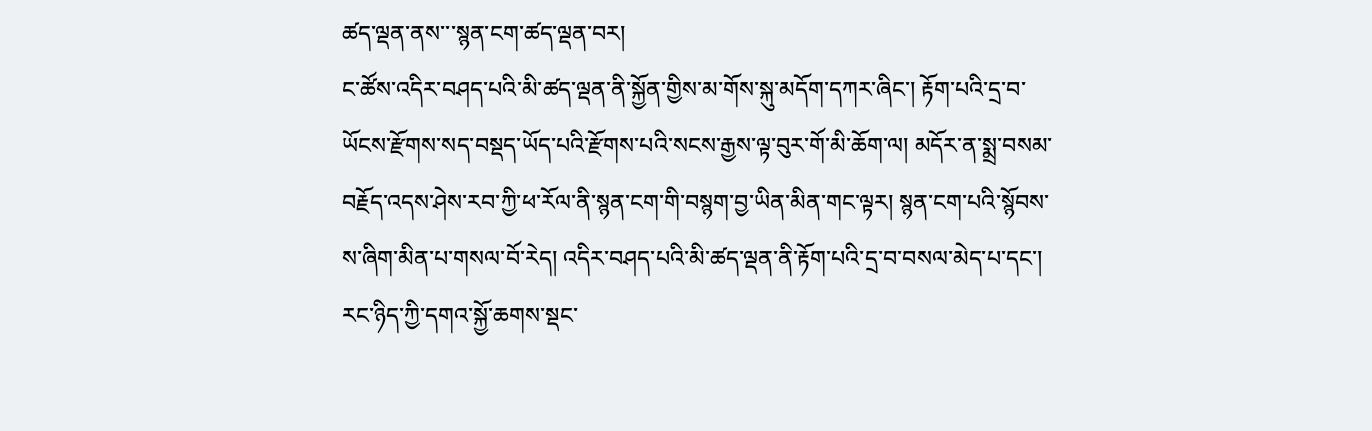ཚད་ལྡན་ནས་་་སྙན་ངག་ཚད་ལྡན་བར།
ང་ཚོས་འདིར་བཤད་པའི་མི་ཚད་ལྡན་ནི་སྐྱོན་གྱིས་མ་གོས་སྐུ་མདོག་དཀར་ཞིང་། རྟོག་པའི་དྲ་བ་ཡོངས་རྫོགས་སད་བསྡད་ཡོད་པའི་རྫོགས་པའི་སངས་རྒྱས་ལྟ་བུར་གོ་མི་ཆོག་ལ། མདོར་ན་སྨྲ་བསམ་བརྗོད་འདས་ཤེས་རབ་ཀྱི་ཕ་རོལ་ནི་སྙན་ངག་གི་བསྙག་བྱ་ཡིན་མིན་གང་ལྟར། སྙན་ངག་པའི་སྙོབས་ས་ཞིག་མིན་པ་གསལ་བོ་རེད། འདིར་བཤད་པའི་མི་ཚད་ལྡན་ནི་རྟོག་པའི་དྲ་བ་བསལ་མེད་པ་དང་། རང་ཉིད་ཀྱི་དགའ་སྐྱོ་ཆགས་སྡང་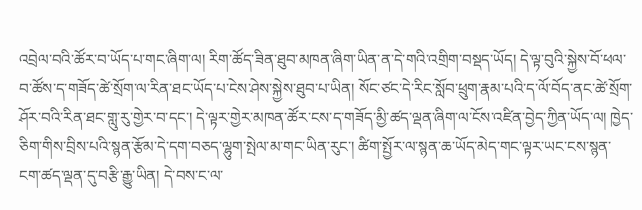འབྲེལ་བའི་ཚོར་བ་ཡོད་པ་གང་ཞིག་ལ། རིག་ཚོད་ཟིན་ཐུབ་མཁན་ཞིག་ཡིན་ན་དེ་གའི་འགྲིག་བསྡད་ཡོད། དེ་ལྟ་བུའི་སྐྱེས་བོ་ཕལ་བ་ཚོས་ད་གཟོད་ཚེ་སྲོག་ལ་རིན་ཐང་ཡོད་པ་ངེས་ཤེས་སྐྱེས་ཐུབ་པ་ཡིན། སོང་ཙང་དེ་རིང་སློབ་ཕྲུག་རྣམ་པའི་ད་ལོ་བོད་ནང་ཚེ་སྲོག་ཤོར་བའི་རིན་ཐང་གླུ་རུ་གྱེར་བ་དང་། དེ་ལྟར་གྱེར་མཁན་ཚོར་ངས་ད་གཟོད་མྱི་ཚད་ལྡན་ཞིག་ལ་ངོས་འཛིན་བྱེད་ཀྱིན་ཡོད་ལ། ཁྱེད་ཅིག་གིས་བྲིས་པའི་སྙན་རྩོམ་དེ་དག་བཅད་ལྷུག་སྤེལ་མ་གང་ཡིན་རུང་། ཚིག་སྤྱོར་ལ་སྙན་ཆ་ཡོད་མེད་གང་ལྟར་ཡང་ངས་སྙན་ངག་ཚད་ལྡན་དུ་བརྩི་རྒྱུ་ཡིན། དེ་བས་ང་ལ་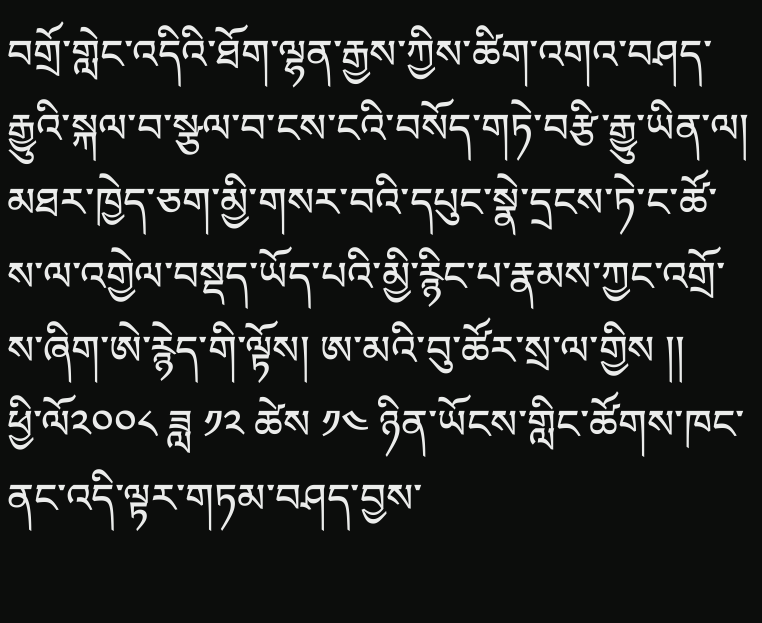བགྲོ་གླེང་འདིའི་ཐོག་ལྷན་རྒྱས་ཀྱིས་ཚིག་འགའ་བཤད་རྒྱུའི་སྐལ་བ་སྩལ་བ་ངས་ངའི་བསོད་གཏེ་བརྩི་རྒྱུ་ཡིན་ལ། མཐར་ཁྱེད་ཅག་མྱི་གསར་བའི་དཔུང་སྣེ་དྲངས་ཏེ་ང་ཚོ་ས་ལ་འགྱེལ་བསྡད་ཡོད་པའི་མྱི་རྙིང་པ་རྣམས་ཀྱང་འགྲོ་ས་ཞིག་ཨེ་རྙེད་གི་ལྟོས། ཨ་མའི་བུ་ཚོར་སྲ་ལ་གྱིས །།
ཕྱི་ལོ༢༠༠༨ ཟླ ༡༢ ཚེས ༡༤ ཉིན་ཡོངས་གླིང་ཚོགས་ཁང་ནང་འདི་ལྟར་གཏམ་བཤད་བྱས་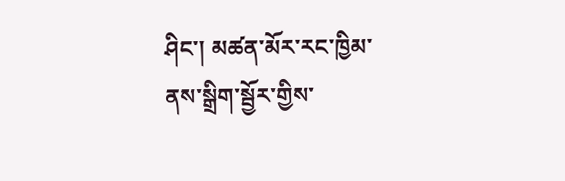ཤིང་། མཚན་མོར་རང་ཁྱིམ་ནས་སྒྲིག་སྦྱོར་གྱིས་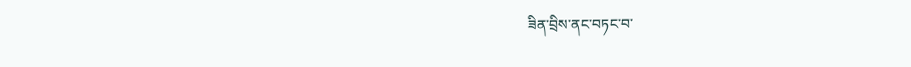ཟིན་བྲིས་ནང་བཏང་བ་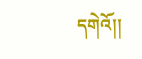དགེའོ།།